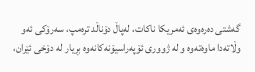گەشتی دەرەوەی ئەمریکا ناکات، لەپاڵ دۆناڵد ترەمپ، سەرۆکی ئەو وڵاتەدا ماوەتەوە و لە ژووری ئۆپەراسیۆنەکانەوە بڕیار لە دۆخی ئێران،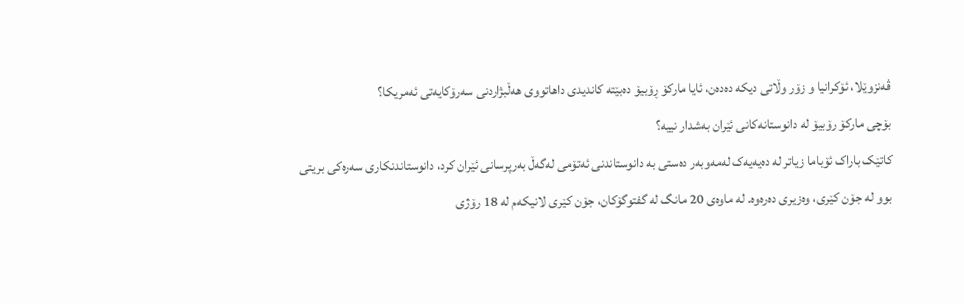ڤەنزوێلا، ئۆکرانیا و زۆر وڵاتی دیکە دەدەن، ئایا مارکۆ ڕۆبیۆ دەبێتە کاندیدی داهاتووی هەڵبژاردنی سەرۆکایەتی ئەمریکا؟
بۆچی مارکۆ رۆبیۆ لە دانوستانەکانی ئێران بەشدار نییە؟
کاتێک باراک ئۆباما زیاتر لە دەیەیەک لەمەوبەر دەستی بە دانوستاندنی ئەتۆمی لەگەڵ بەرپرسانی ئێران کرد، دانوستاندنکاری سەرەکی بریتی بوو لە جۆن کێری، وەزیری دەرەوە. لە ماوەی 20 مانگ لە گفتوگۆکان، جۆن کێری لانیکەم لە 18 رۆژی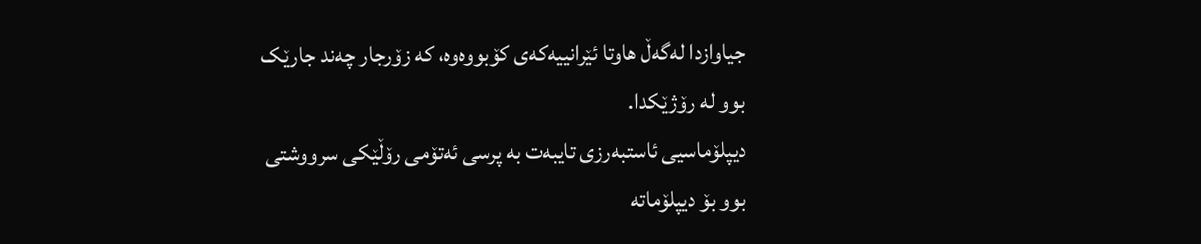جیاوازدا لەگەڵ هاوتا ئێرانییەکەی کۆبووەوە، کە زۆرجار چەند جارێک بوو لە رۆژێکدا.
دیپلۆماسیی ئاستبەرزی تایبەت بە پرسی ئەتۆمی رۆڵێکی سرووشتی بوو بۆ دیپلۆماتە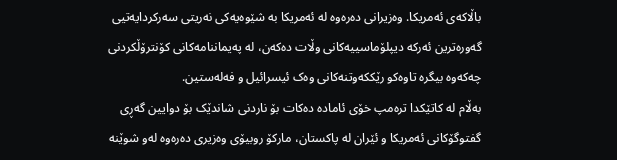باڵاکەی ئەمریکا. وەزیرانی دەرەوە لە ئەمریکا بە شێوەیەکی نەریتی سەرکردایەتیی گەورەترین ئەرکە دیپلۆماسییەکانی وڵات دەکەن، لە پەیماننامەکانی کۆنترۆڵکردنی چەکەوە بیگرە تاوەکو رێککەوتنەکانی وەک ئیسرائیل و فەلەستین.
بەڵام لە کاتێکدا ترەمپ خۆی ئامادە دەکات بۆ ناردنی شاندێک بۆ دوایین گەڕی گفتوگۆکانی ئەمریکا و ئێران لە پاکستان، مارکۆ روبیۆی وەزیری دەرەوە لەو شوێنە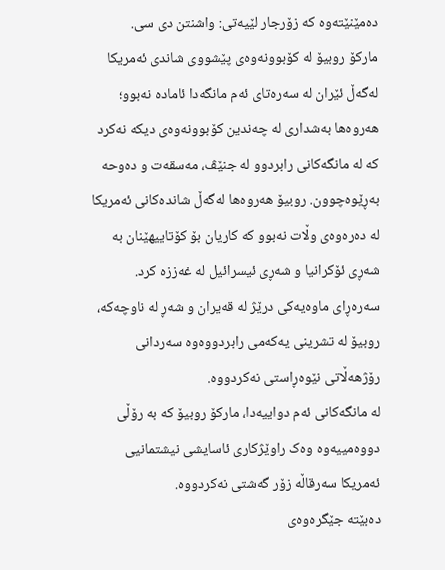دەمێنێتەوە کە زۆرجار لێیەتی: واشنتن دی سی.
مارکۆ روبیۆ لە کۆبوونەوەی پێشووی شاندی ئەمریکا لەگەڵ ئێران لە سەرەتای ئەم مانگەدا ئامادە نەبوو؛ هەروەها بەشداری لە چەندین کۆبوونەوەی دیکە نەکرد کە لە مانگەکانی رابردوو لە جنێڤ، مەسقەت و دەوحە بەڕێوەچوون. روبیۆ هەروەها لەگەڵ شاندەکانی ئەمریکا لە دەرەوەی وڵات نەبوو کە کاریان بۆ کۆتاییهێنان بە شەڕی ئۆکرانیا و شەڕی ئیسرائیل لە غەززە کرد. سەرەڕای ماوەیەکی درێژ لە قەیران و شەڕ لە ناوچەکە، روبیۆ لە تشرینی یەکەمی رابردووەوە سەردانی رۆژهەڵاتی نێوەڕاستی نەکردووە.
لە مانگەکانی ئەم دواییەدا، مارکۆ روبیۆ کە بە رۆڵی دووەمییەوە وەک راوێژکاری ئاسایشی نیشتمانیی ئەمریکا سەرقاڵە زۆر گەشتی نەکردووە.
دەبێتە جێگرەوەی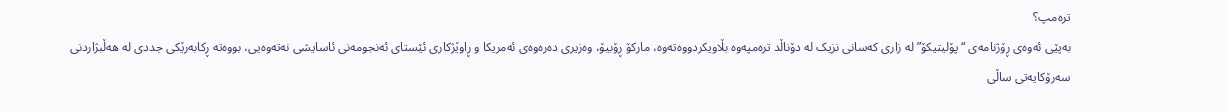ترەمپ؟
بەپێی ئەوەی ڕۆژنامەی “پۆلیتیکۆ” لە زاری کەسانی نزیک لە دۆناڵد ترەمپەوە بڵاویکردووەتەوە، مارکۆ ڕۆبیۆ، وەزیری دەرەوەی ئەمریکا و ڕاوێژکاری ئێستای ئەنجومەنی ئاسایشی نەتەوەیی، بووەتە ڕکابەرێکی جددی لە هەڵبژاردنی سەرۆکایەتی ساڵی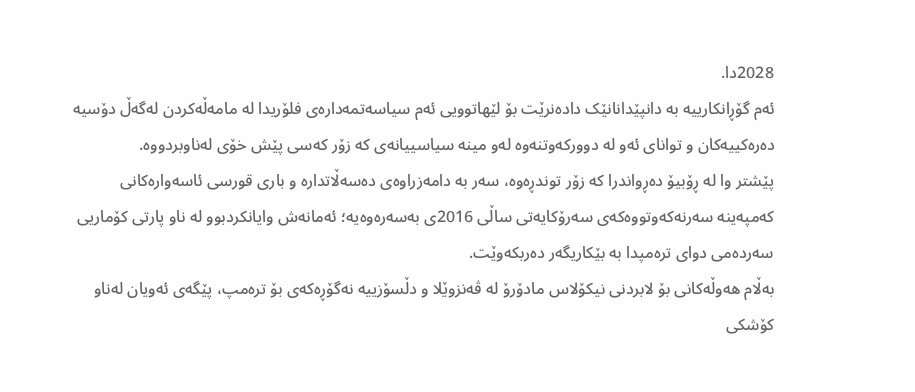2028دا.
ئەم گۆڕانکارییە بە دانپێدانانێک دادەنرێت بۆ لێهاتوویی ئەم سیاسەتمەدارەی فلۆریدا لە مامەڵەکردن لەگەڵ دۆسیە دەرەکییەکان و توانای ئەو لە دوورکەوتنەوە لەو مینە سیاسییانەی کە زۆر کەسی پێش خۆی لەناوبردووە.
پێشتر وا لە ڕۆبیۆ دەڕواندرا کە زۆر توندڕەوە، سەر بە دامەزراوەی دەسەڵاتدارە و باری قورسی ئاسەوارەکانی کەمپەینە سەرنەکەوتووەکەی سەرۆکایەتی ساڵی 2016ی بەسەرەوەیە؛ ئەمانەش وایانکردبوو لە ناو پارتی کۆماریی سەردەمی دوای ترەمپدا بە بێکاریگەر دەربکەوێت.
بەڵام هەوڵەکانی بۆ لابردنی نیکۆلاس مادۆرۆ لە ڤەنزوێلا و دڵسۆزییە نەگۆڕەکەی بۆ ترەمپ، پێگەی ئەویان لەناو کۆشکی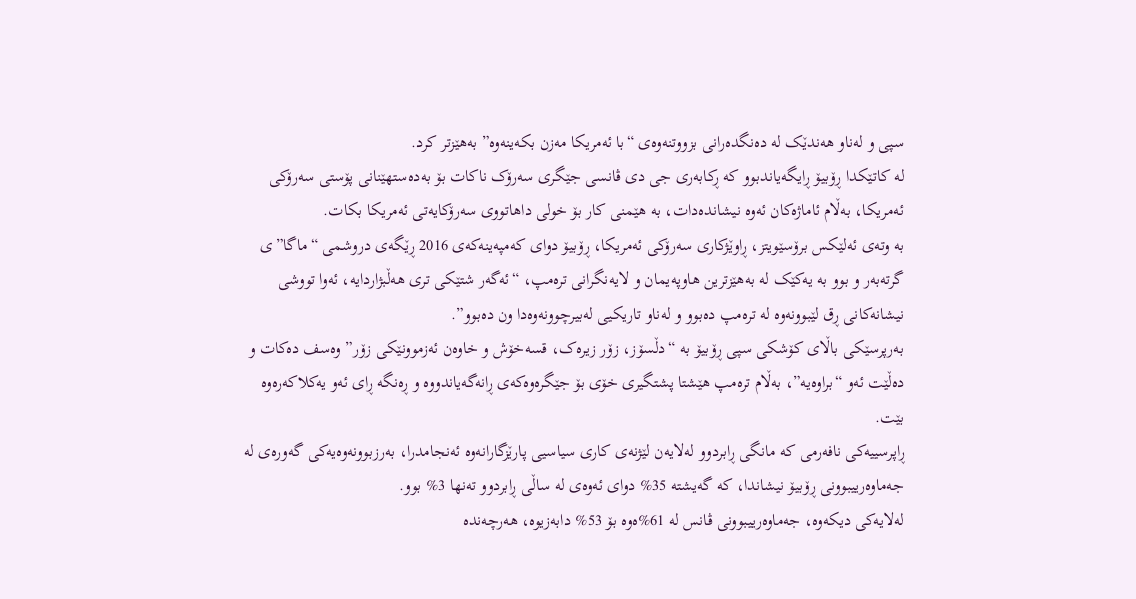سپی و لەناو هەندێک لە دەنگدەرانی بزووتنەوەی “با ئەمریکا مەزن بکەینەوە” بەهێزتر کرد.
لە کاتێکدا ڕۆبیۆ ڕایگەیاندبوو کە ڕکابەری جی دی ڤانسی جێگری سەرۆک ناکات بۆ بەدەستهێنانی پۆستی سەرۆکی ئەمریکا، بەڵام ئاماژەکان ئەوە نیشاندەدات، بە هێمنی کار بۆ خولی داهاتووی سەرۆکایەتی ئەمریکا بکات.
بە وتەی ئەلێکس برۆسێویتز، ڕاوێژکاری سەرۆکی ئەمریکا، ڕۆبیۆ دوای کەمپەینەکەی 2016 ڕێگەی دروشمی “ماگا”ی گرتەبەر و بوو بە یەکێک لە بەهێزترین هاوپەیمان و لایەنگرانی ترەمپ، “ئەگەر شتێکی تری هەڵبژاردایە، ئەوا تووشی نیشانەکانی ڕق لێبوونەوە لە ترەمپ دەبوو و لەناو تاریکیی لەبیرچوونەوەدا ون دەبوو”.
بەرپرسێکی باڵای کۆشکی سپی ڕۆبیۆ بە “دڵسۆز، زۆر زیرەک، قسەخۆش و خاوەن ئەزموونێکی زۆر” وەسف دەکات و دەڵێت ئەو “براوەیە”، بەڵام ترەمپ هێشتا پشتگیری خۆی بۆ جێگرەوەکەی ڕانەگەیاندووە و ڕەنگە ڕای ئەو یەکلاکەرەوە بێت.
ڕاپرسییەکی نافەرمی کە مانگی ڕابردوو لەلایەن لێژنەی کاری سیاسیی پارێزگارانەوە ئەنجامدرا، بەرزبوونەوەیەکی گەورەی لە جەماوەرییبوونی ڕۆبیۆ نیشاندا، کە گەیشتە 35% دوای ئەوەی لە ساڵی ڕابردوو تەنها 3% بوو.
لەلایەکی دیکەوە، جەماوەرییبوونی ڤانس لە 61%ەوە بۆ 53% دابەزیوە، هەرچەندە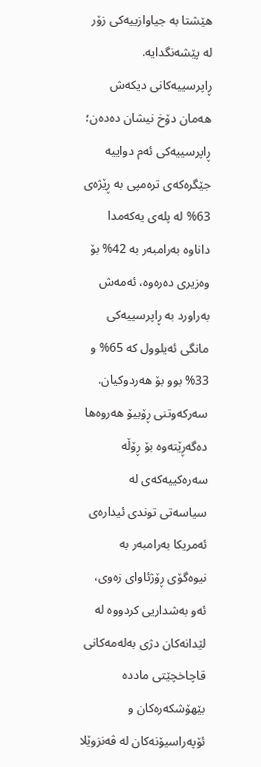هێشتا بە جیاوازییەکی زۆر لە پێشەنگدایە. ڕاپرسییەکانی دیکەش هەمان دۆخ نیشان دەدەن؛ ڕاپرسییەکی ئەم دواییە جێگرەکەی ترەمپی بە ڕێژەی 63% لە پلەی یەکەمدا داناوە بەرامبەر بە 42% بۆ وەزیری دەرەوە، ئەمەش بەراورد بە ڕاپرسییەکی مانگی ئەیلوول کە 65% و 33% بوو بۆ هەردوکیان.
سەرکەوتنی ڕۆبیۆ هەروەها دەگەڕێتەوە بۆ ڕۆڵە سەرەکییەکەی لە سیاسەتی توندی ئیدارەی ئەمریکا بەرامبەر بە نیوەگۆی ڕۆژئاوای زەوی، ئەو بەشداریی کردووە لە لێدانەکان دژی بەلەمەکانی قاچاخچێتی ماددە بێهۆشکەرەکان و ئۆپەراسیۆنەکان لە ڤەنزوێلا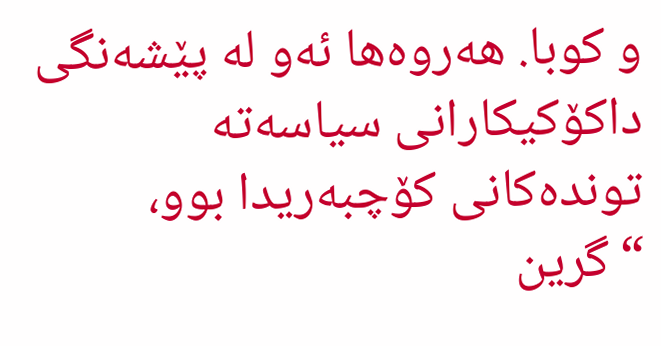و کوبا. هەروەها ئەو لە پێشەنگی داکۆکیکارانی سیاسەتە توندەکانی کۆچبەریدا بوو، “گرین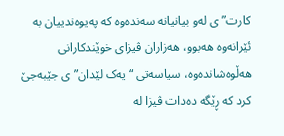کارت”ی لەو بیانیانە سەندەوە کە پەیوەندییان بە ئێرانەوە هەبوو، هەزاران ڤیزای خوێندکارانی هەڵوەشاندەوە، سیاسەتی “یەک لێدان”ی جێبەجێ کرد کە ڕێگە دەدات ڤیزا لە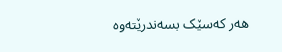هەر کەسێک بسەندرێتەوە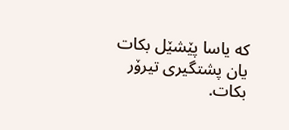کە یاسا پێشێل بکات یان پشتگیری تیرۆر بکات.